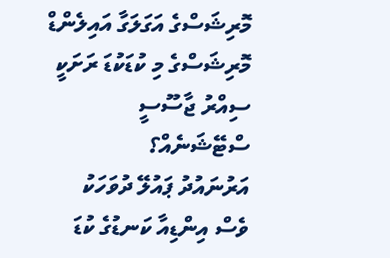މޮރިޝަސްގެ އަގަލަގާ އައިލެންޑް
މޮރިޝަސްގެ މި ކުޑަކުޑަ ރަށަކީ ސިއްރު ޖާސޫސީ ސްޓޭޝަނެއް؟
އަރުނައުދު ޕައުލޭ ދުވަހަކު ވެސް އިންޑިއާ ކަނޑުގެ ކުޑަ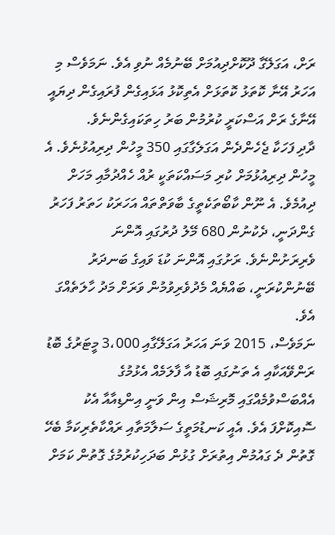ރަށް، އަގަލޭގާ ދޫކޮށްދިއުމަށް ބޭނުމެއް ނުވި އެވެ. ނަމަވެސް މި އަހަރު އޭނާ ކޮތަޅު ކޮތަޅަށް އެތިކޮޅު އަޅައިގެން ފުރައިގެން ދިޔައީ އޭނާގެ ރަށް އަސްކަރީ ކުރުމުން ބަރު ހިތަކައިގެންނެވެ.
ދާދި ފަހަކާ ޖެހެންދެން އަގަލެގާގައި 350 މީހުން ދިރިއުޅުނެވެ. އެ މީހުން ދިރިއުޅުމަށް ކުރި މަސައްކަތަކީ ރުއް ހެއްދުމާއި މަހަށް ދިއުމެވެ. އެ ނޫން ކާބޯތަކެތީގެ ބާވަތްތައް އަހަރަކު ހަތަރު ފަހަރު ގެންދަނީ، ދެކުނުން 680 މޭލު ދުރުގައި އޮންނަ ވެރިރަށުންނެވެ. ރަށުގައި އޮންނަ ކުޑަ ވައިގެ ބަނދަރު ބޭނުންކުރަނީ، ބައްޔެއް މެދުވެރިވުމުން ވަރަށް މަދު ހާލަތެއްގަ އެވެ.
ނަމަވެސް، 2015 ވަނަ އަހަރު އަގަލޭގާއި 3،000 މީޓަރުގެ ބޮޑު ރަންވޭއަކާއި އެ ތަނުގައި ބޮޑު އާ ފާލަމެއް އެޅުމުގެ އެއްބަސްވުމެއްގައި މޮރިޝަސް އިން ވަނީ އިންޑިއާއާ އެކު ސޮއިކޮށްފަ އެވެ. އެއީ ކަނޑުމަތީގެ ސަލާމަތާއި ރައްކާތެރިކަމާ ބެހޭ ގޮތުން ދެ ގައުމުން އިތުރަށް ގުޅުން ބަދަހިކުރުމުގެ ގޮތުން ކަމަށް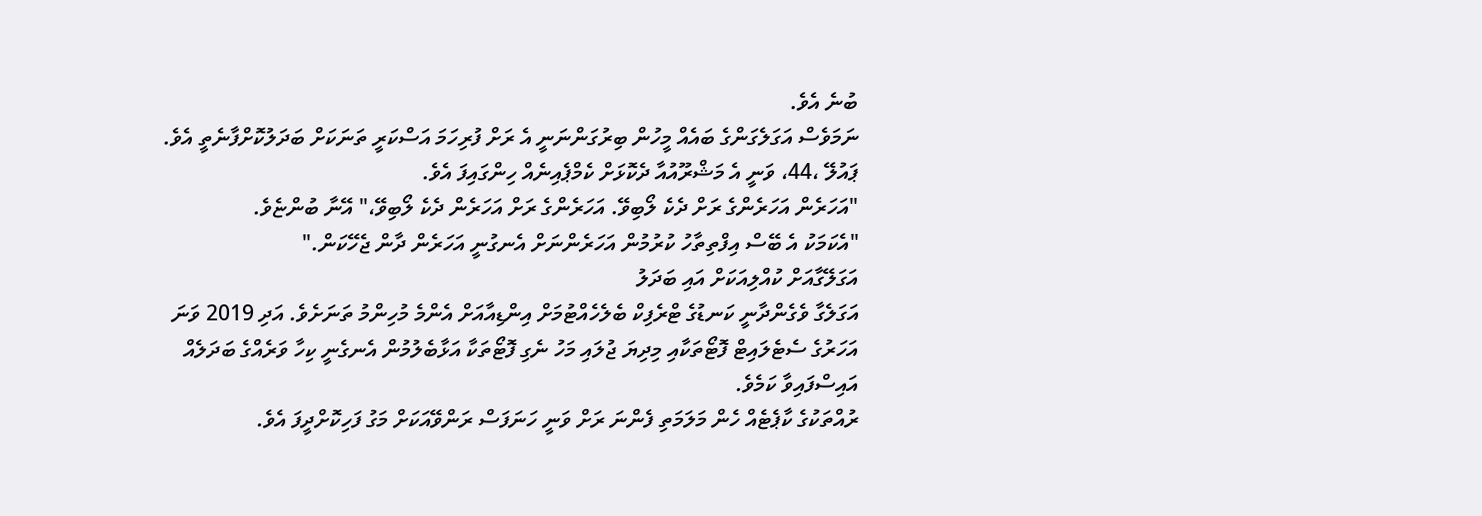ބުނެ އެވެ.
ނަމަވެސް އަގަލެގަންގެ ބައެއް މީހުން ބިރުގަންނަނީ އެ ރަށް ފުރިހަމަ އަސްކަރީ ތަނަކަށް ބަދަލުކޮށްފާނެތީ އެވެ.
ޕައުލޭ ،44، ވަނީ އެ މަޝްރޫއުއާ ދެކޮޅަށް ކެމްޕެއިނެއް ހިންގައިފަ އެވެ.
"އަހަރެން އަހަރެންގެ ރަށް ދެކެ ލޯބިވޭ. އަހަރެންގެ ރަށް އަހަރެން ދެކެ ލޯބިވޭ،" އޭނާ ބުންޏެވެ.
"އެކަމަކު އެ ބޭސް އިފްތިތާހު ކުރުމުން އަހަރެންނަށް އެނގުނީ އަހަރެން ދާން ޖެހޭކަން."
އަގަލޭގާއަށް ކުއްލިއަކަށް އައި ބަދަލު
އަގަލެގާ ވެގެންދާނީ ކަނޑުގެ ޓްރެފިކް ބެލެހެއްޓުމަށް އިންޑިއާއަށް އެންމެ މުހިންމު ތަނަށެވެ. އަދި 2019 ވަނަ އަހަރުގެ ސެޓެލައިޓް ފޮޓޯތަކާއި މިދިޔަ ޖުލައި މަހު ނެގި ފޮޓޯތަކާ އަޅާބެލުމުން އެނގެނީ ކިހާ ވަރެއްގެ ބަދަލެއް އައިސްފައިވާ ކަމެވެ.
ރުއްތަކުގެ ކާޕެޓެއް ހެން މަލަމަތި ފެންނަ ރަށް ވަނީ ހަނަފަސް ރަންވޭއަކަށް މަގު ފަހިކޮށްދީފަ އެވެ.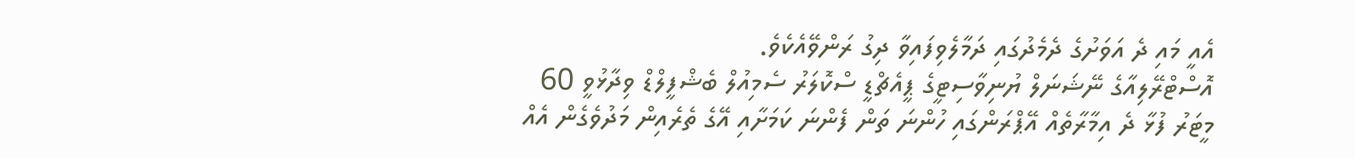އެއީ މައި ދެ އަވަށުގެ ދެމެދުގައި ދަމާލެވިފައިވާ ދިގު ރަންވޭއެކެވެ.
އޮސްޓްރޭލިއާގެ ނޭޝަނަލް ޔުނިވާސިޓީގެ ޕީއެޗްޑީ ސްކޮލަރު ސެމިއުލް ބެޝްފީލްޑް ވިދާޅުވީ 60 މީޓަރު ފުޅާ ދެ އިމާރާތެއް އޭޕްރަންގައި ހުންނަ ތަން ފެންނަ ކަމަށާއި އޭގެ ތެރެއިން މަދުވެގެން އެއް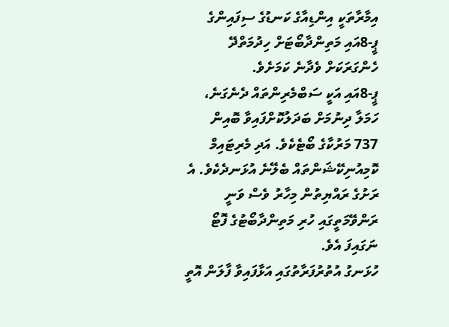އިމާރާތަކީ އިންޑިއާގެ ކަނޑުގެ ސިފައިންގެ ޕީ-8އައި މަތިންދާބޯޓަށް ހިދުމަތްދޭ ހެންގަރަކަށް ވެދާނެ ކަމަށެވެ.
ޕީ-8އައި އަކީ ސަބްމެރިންތައް ދެނެގަނެ، ހަމަލާ ދިނުމަށް ބަދަލުކޮށްފައިވާ ބޮއިން 737 މަރުކާގެ ބޯޓެކެވެ. އަދި މެރިޓައިމް ކޮމިއުނިކޭޝަންތައް ބެލޭނެ އުޅަނދެކެވެ. އެ ރަށުގެ ރައްޔިތުން މިހާރު ވެސް ވަނީ ރަންވޭމަތީގައި ހުރި މަތިންދާބޯޓުގެ ފޮޓޯ ނަގައިފަ އެވެ.
ހުޅަނގު އުތުރުފަރާތުގައި އަޅާފައިވާ ފާލަން އޮތީ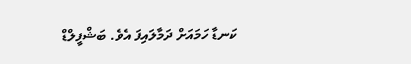ކަނޑާ ހަމައަށް ދަމާލައިފަ އެވެ. ބަޝްފީލްޑް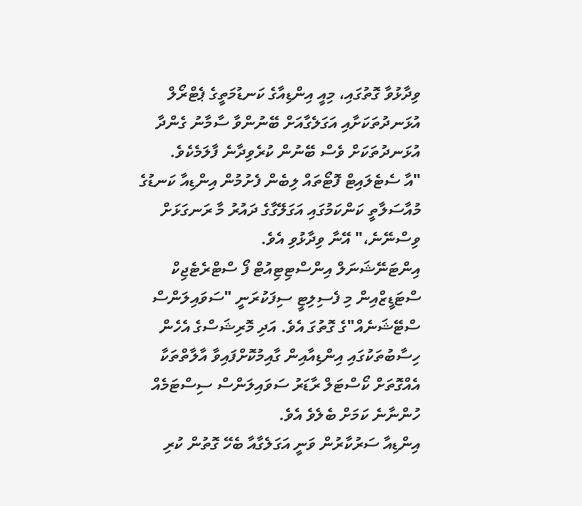ވިދާޅުވާ ގޮތުގައި، މިއީ އިންޑިއާގެ ކަނޑުމަތީގެ ޕެޓްރޯލް އުޅަނދުތަކަށާއި އަގަލެގާއަށް ބޭނުންވާ ސާމާނު ގެންދާ އުޅަނދުތަކަށް ވެސް ބޭނުން ކުރެވިދާނެ ފާލަމެކެވެ.
"އާ ސެޓެލައިޓް ފޮޓޯތައް ލިބެން ފެށުމުން އިންޑިއާ ކަނޑުގެ މުއާސަލާތީ ކަންކަމުގައި އަގަލޭގާގެ ދައުރު މާ ރަނގަޅަށް ވިސްނޭނެ،" އޭނާ ވިދާޅުވި އެވެ.
އިންޓަނޭޝަނަލް އިންސްޓިޓިއުޓް ފޯ ސްޓްރެޓެޖިކް ސްޓަޑީޒްއިން މި ފެސިލިޓީ ސިފަކުރަނީ "ސަވައިލަންސް ސްޓޭޝަނެއް"ގެ ގޮތުގަ އެވެ. އަދި މޮރިޝަސްގެ އެހެން ހިސާބުތަކުގައި އިންޑިއާއިން ގާއިމުކޮށްފައިވާ އާލާތްތަކާ އެއްގޮތަށް ކޯސްޓަލް ރާޑަރު ސަވައިލަންސް ސިސްޓަމެއް ހުންނާނެ ކަމަށް ބެލެވެ އެވެ.
އިންޑިއާ ސަރުކާރުން ވަނީ އަގަލެގާއާ ބެހޭ ގޮތުން ކުރި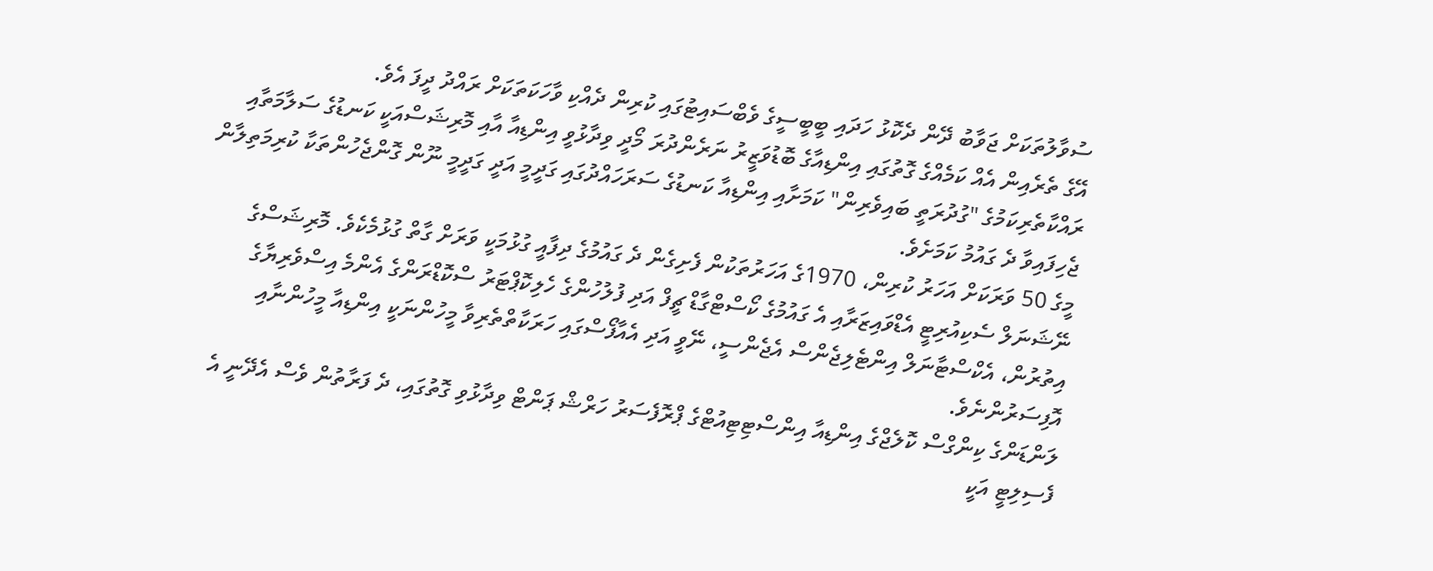ސުވާލުތަކަށް ޖަވާބު ދޭން ދެކޮޅު ހަދައި ބީބީސީގެ ވެބްސައިޓުގައި ކުރިން ދެއްކި ވާހަކަތަކަށް ރައްދު ދީފަ އެވެ.
އޭގެ ތެރެއިން އެއް ކަމެއްގެ ގޮތުގައި އިންޑިއާގެ ބޮޑުވަޒީރު ނަރެންދުރަ މޯދީ ވިދާޅުވީ އިންޑިއާ އާއި މޮރިޝަސްއަކީ ކަނޑުގެ ސަލާމަތާއި ރައްކާތެރިކަމުގެ "ގުދުރަތީ ބައިވެރިން" ކަމަށާއި އިންޑިއާ ކަނޑުގެ ސަރަހައްދުގައި ގަދީމީ އަދީ ގަދީމީ ނޫން ގޮންޖެހުންތަކާ ކުރިމަތިލާން ޖެހިފައިވާ ދެ ގައުމު ކަމަށެވެ.
މީގެ 50 ވަރަކަށް އަހަރު ކުރިން، 1970ގެ އަހަރުތަކުން ފެށިގެން ދެ ގައުމުގެ ދިފާއީ ގުޅުމަކީ ވަރަށް ގާތް ގުޅުމެކެވެ. މޮރިޝަސްގެ ނޭޝަނަލް ސެކިއުރިޓީ އެޑްވައިޒަރާއި އެ ގައުމުގެ ކޯސްޓްގާޑް ޗީފް އަދި ފުލުހުންގެ ހެލިކޮޕްޓަރު ސްކޮޑްރަންގެ އެންމެ އިސްވެރިޔާގެ އިތުރުން، އެކްސްޓާނަލް އިންޓެލިޖެންސް އެޖެންސީ، ނޭވީ އަދި އެއާފޯސްގައި ހަރަކާތްތެރިވާ މީހުންނަކީ އިންޑިއާ މީހުންނާއި އޮފިސަރުންނެވެ.
ލަންޑަންގެ ކިންގްސް ކޮލެޖްގެ އިންޑިއާ އިންސްޓިޓިއުޓްގެ ޕްރޮފެސަރު ހަރްޝް ޕަންޓް ވިދާޅުވި ގޮތުގައި، ދެ ފަރާތުން ވެސް އެދޭނީ އެ ފެސިލިޓީ އަކީ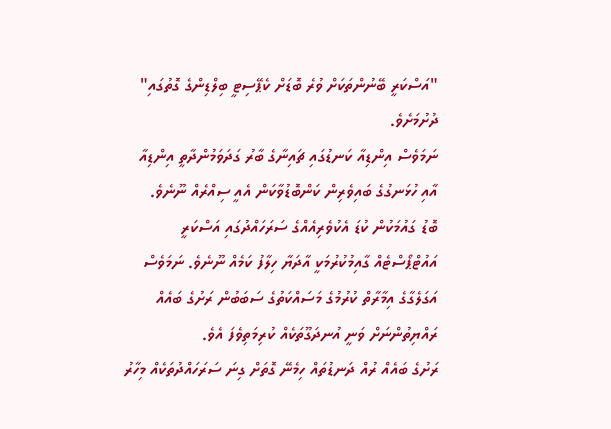"އަސްކަރީ ބޭނުންތަކަށް ވުރެ ބޮޑަށް ކެޕޭސިޓީ ބިލްޑިންގެ ގޮތުގައި" ދުށުމަށެވެ.
ނަމަވެސް އިންޑިއާ ކަނޑުގައި ޗައިނާގެ ބާރު ގަދަވަމުންދާތީ އިންޑިއާ އާއި ހުޅަނގުގެ ބައިވެރިން ކަންބޮޑުވާކަން އެއީ ސިއްރެއް ނޫނެވެ.
ބޮޑު ގައުމަކުން ކުޑަ އެކުވެރިއެއްގެ ސަރަހައްދުގައި އަސްކަރީ އައުޓްޕޯސްޓެއް ގާއިމުކުރުމަކީ އާދަޔާ ހިލާފު ކަމެއް ނޫނެވެ. ނަމަވެސް އަގަލެގާގެ އިމާރާތް ކުރުމުގެ މަސައްކަތުގެ ސަބަބުން ރަށުގެ ބައެއް ރައްޔިތުންނަށް ވަނީ އުނދަގޫތަކެއް ކުރިމަތިވެފަ އެވެ.
ރަށުގެ ބައެއް ރުއް ދަނޑުތައް ހިމެނޭ ގޮތަށް ގިނަ ސަރަހައްދުތަކެއް މިހާރު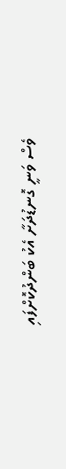ވެސް ވަނީ ގޮނޑުދަށާ އެކު ބަންދުކޮށްފައި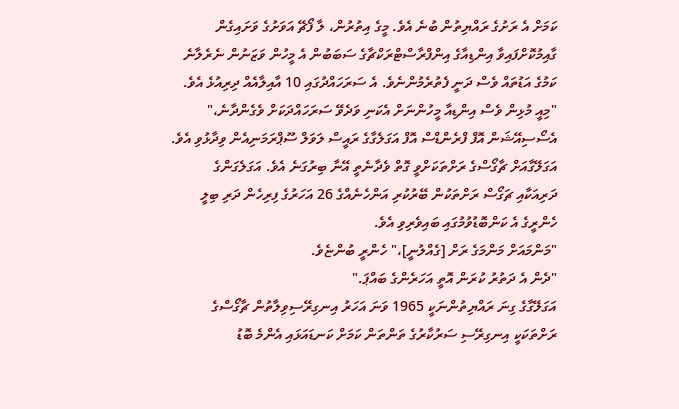ކަމަށް އެ ރަށުގެ ރައްޔިތުން ބުނެ އެވެ. މީގެ އިތުރުން، ލާ ފޯޗޭ އަވަށުގެ ވަށައިގެން ގާއިމުކޮށްފައިވާ އިންޑިއާގެ އިންފްރާސްޓްރަކްޗާގެ ސަބަބުން އެ މީހުން ވަޒަނުން ނެރެލާނެ ކަމުގެ އަޑުތައް ވެސް ދަނީ ފެތުރެމުންނެވެ. އެ ސަރަހައްދުގައި 10 އާއިލާއެއް ދިރިއުޅެ އެވެ.
"މިއީ މުޅިން ވެސް އިންޑިއާ މީހުންނަށް އެކަނި ވަދެވޭ ސަރަހައްދަކަށް ވެގެންދާނެ،" އެސޯސިއޭޝަން އޮފް ފްރެންޑްސް އޮފް އަގަލެގާގެ ރައީސް ލަވަލް ސޫޕްރަމަނިއެން ވިދާޅުވި އެވެ.
އަގަލޭގާއަށް ޗާގޯސްގެ ރަށްތަކަށްވީ ގޮތް ވެދާނެތީ އޭނާ ބިރުގަނެ އެވެ. އަގަލެގަންގެ ދަރިއަކާއި ޗަގޯސް ރަށްތަކުން ބޭރުކުރި އަންހެނެއްގެ 26 އަހަރުގެ ފިރިހެން ދަރި ބިލީ ހެންރީގެ އެ ކަންބޮޑުވުމުގައި ބައިވެރިވި އެވެ.
"މަންމައަށް މަންމަގެ ރަށް [ގެއްލުނީ]،" ހެންރީ ބުންޏެވެ.
"ދެން އެ ދަތުރު ކުރަން އޮތީ އަހަރެންގެ ބައްޕަ."
އަގަލޭގާގެ ގިނަ ރައްޔިތުންނަކީ 1965 ވަނަ އަހަރު އިނގިރޭސިވިލާތުން ޗާގޯސްގެ ރަށްތަކަކީ އިނގިރޭސި ސަރުކާރުގެ ތަންތަން ކަމަށް ކަނޑައަޅައި އެންމެ ބޮޑު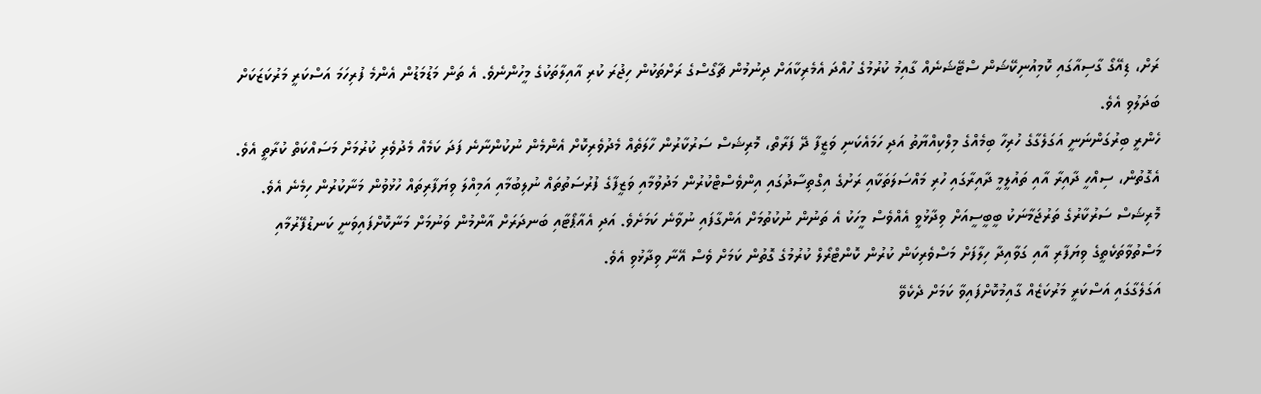ރަށް، ޑިއޭގޯ ގާސިއާގައި ކޮމިއުނިކޭޝަން ސްޓޭޝަނެއް ގާއިމު ކުރުމުގެ ހުއްދަ އެމެރިކާއަށް ދިނުމުން ޗާގޯސްގެ ރަށްތަކުން ހިޖުރަ ކުރި އާއިލާތަކުގެ މީހުންނެވެ. އެ ތަން މަޑުމަޑުން އެންމެ ފުރިހަމަ އަސްކަރީ މަރުކަޒަކަށް ބަދަލުވި އެވެ.
ހެންރީ ބިރުގަންނަނީ އަގަލެގާގެ ހުރިހާ ބިމެއްގެ މިލްކިއްޔާތު އަދި ހަމައެކަނި ވަޒީފާ ދޭ ފަރާތް، މޮރިޝަސް ސަރުކާރުން ހާލަތެއް މެދުވެރިކޮށް އެންމެން ނުކުންނާނެ ފަދަ ކަމެއް މެދުވެރި ކުރުމަށް މަސައްކަތް ކުރާތީ އެވެ.
އެގޮތުން، ސިއްހީ ދާއިރާ އާއި ތައުލީމީ ދާއިރާގައި ހުރި މައްސަލަތަކާއި ރަށުގެ އިގްތިސާދުގައި އިންވެސްޓްކުރުން މަދުވުމާއި ވަޒީފާގެ ފުރުސަތުތައް ނުލިބުމާއި އަމިއްލަ ވިޔަފާރިތައް ހުޅުވުން މަނާކުރުން ހިމެނެ އެވެ.
މޮރިޝަސް ސަރުކާރުގެ ތަރުޖަމާނަކު ބީބީސީއަށް ވިދާޅުވީ އެއްވެސް މީހަކު އެ ތަނުން ނުކުތުމަށް އަންގާފައި ނުވާނެ ކަމަށެވެ. އަދި އެއާޕޯޓާއި ބަނދަރަށް އާންމުން ވަނުމަށް މަނާކޮށްފައިވަނީ ކަނޑުފޭރުމާއި މަސްތުވާތަކެތީގެ ވިޔަފާރި އާއި ގަވާއިދާ ހިލާފަށް މަސްވެރިކަން ކުރުން ކޮންޓްރޯލް ކުރުމުގެ ގޮތުން ކަމަށް ވެސް އޭނާ ވިދާޅުވި އެވެ.
އަގަލެގާގައި އަސްކަރީ މަރުކަޒެއް ގާއިމުކޮށްފައިވާ ކަމަށް ދެކެވޭ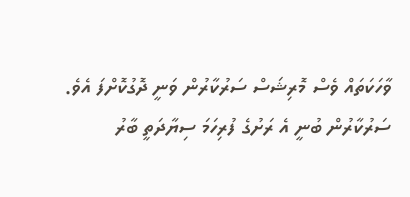ވާހަކަތައް ވެސް މޮރިޝަސް ސަރުކާރުން ވަނީ ދޮގުކޮށްފަ އެވެ. ސަރުކާރުން ބުނީ އެ ރަށުގެ ފުރިހަމަ ސިޔާދަތީ ބާރު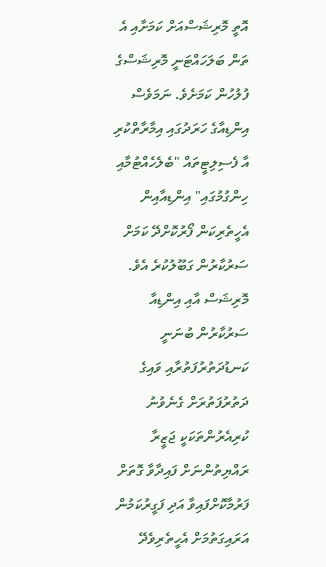އޮތީ މޮރިޝަސްއަށް ކަމަށާއި އެ ތަން ބަލަހައްޓަނީ މޮރިޝަސްގެ ފުލުހުން ކަމަށެވެ. ނަމަވެސް އިންޑިއާގެ ހަރަދުގައި އިމާރާތްކުރި އާ ފެސިލިޓީތައް "ބެލެހެއްޓުމާއި ހިންގުމުގައި" އިންޑިއާއިން އެހީތެރިކަން ފޯރުކޮށްދޭ ކަމަށް ސަރުކާރުން ގަބޫލުކުރެ އެވެ.
މޮރިޝަސް އާއި އިންޑިއާ ސަރުކާރުން ބުނަނީ ކަނޑުދަތުރުފަތުރާއި ވައިގެ ދަތުރުފަތުރަށް ގެނެވުނު ކުރިއެރުންތަކަކީ ޖަޒީރާ ރައްޔިތުންނަށް ފައިދާވާ ގޮތަށް ފަރުމާކޮށްފައިވާ އަދި ފަގީރުކަމުން އަރައިގަތުމަށް އެހީތެރިވެދޭ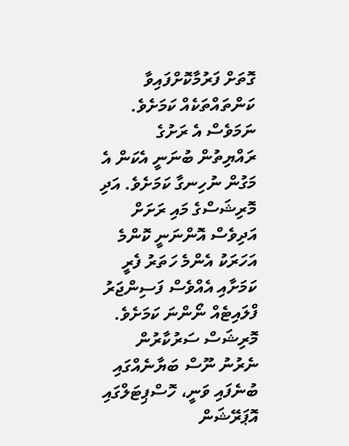ގޮތަށް ފަރުމާކޮށްފައިވާ ކަންތައްތަކެއް ކަމަށެވެ.
ނަމަވެސް އެ ރަށުގެ ރައްޔިތުން ބުނަނީ އެކަން އެ މަގުން ނުހިނގާ ކަމަށެވެ. އަދި މޮރިޝަސްގެ މައި ރަށަށް އަދިވެސް އޮންނަނީ ކޮންމެ އަހަރަކު އެންމެ ހަތަރު ފެރީ ކަމަށާއި އެއްވެސް ފަސިންޖަރު ފްލައިޓެއް ނޯންނަ ކަމަށެވެ.
މޮރިޝަސް ސަރުކާރުން ނެރުނު ނޫސް ބަޔާނެއްގައި ބުނެފައި ވަނީ، ހޮސްޕިޓަލްގައި އޮޕަރޭޝަން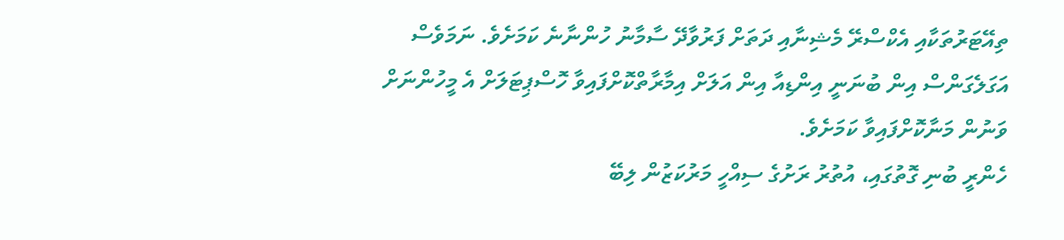ތިއޭޓަރުތަކާއި އެކްސްރޭ މެޝިނާއި ދަތަށް ފަރުވާދޭ ސާމާނު ހުންނާނެ ކަމަށެވެ. ނަމަވެސް އަގަލެގަންސް އިން ބުނަނީ އިންޑިއާ އިން އަލަށް އިމާރާތްކޮށްފައިވާ ހޮސްޕިޓަލަށް އެ މީހުންނަށް ވަނުން މަނާކޮށްފައިވާ ކަމަށެވެ.
ހެންރީ ބުނި ގޮތުގައި، އުތުރު ރަށުގެ ސިއްހީ މަރުކަޒުން ލިބޭ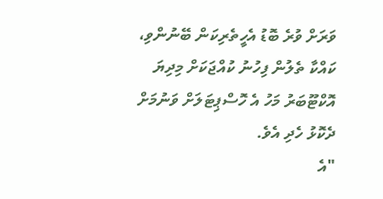ވަރަށް ވުރެ ބޮޑު އެހީތެރިކަން ބޭނުންވި، ކައްކާ ތެލުން ފިހުނު ކުއްޖަކަށް މިދިޔަ އޮކްޓޫބަރު މަހު އެ ހޮސްޕިޓަލަށް ވަނުމަށް ދެކޮޅު ހެދި އެވެ.
"އެ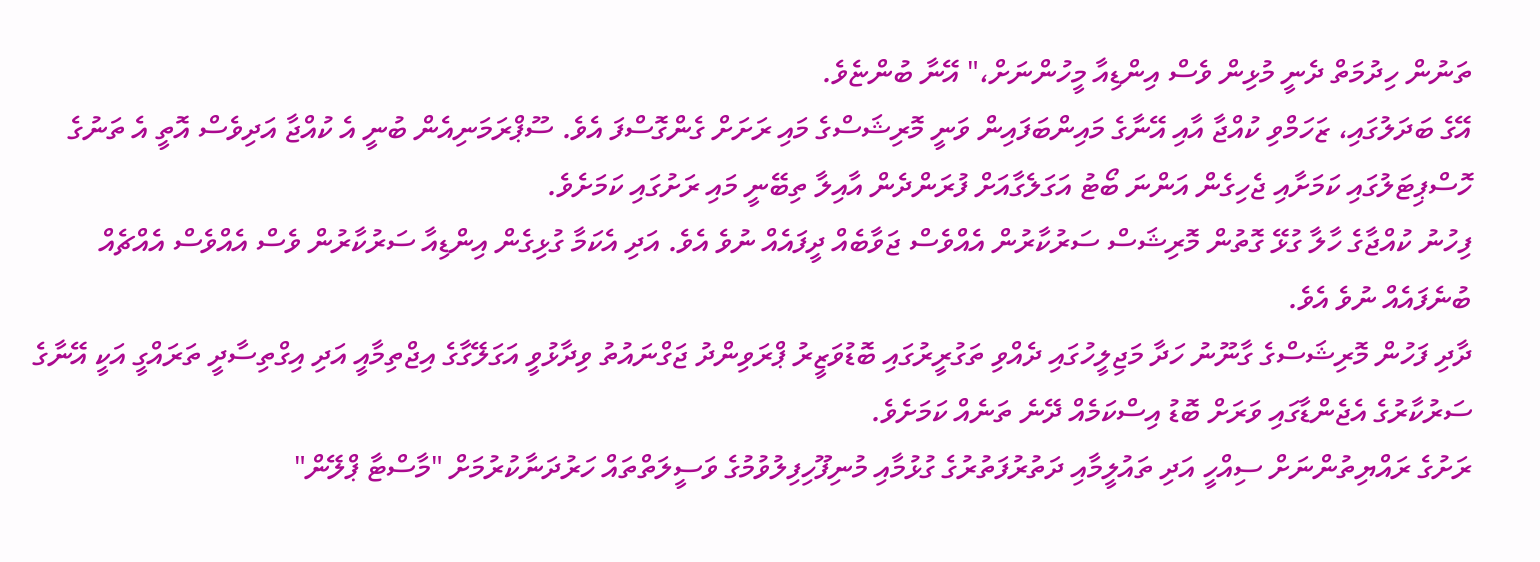ތަނުން ހިދުމަތް ދެނީ މުޅިން ވެސް އިންޑިއާ މީހުންނަށް،" އޭނާ ބުންޏެވެ.
އޭގެ ބަދަލުގައި، ޒަހަމްވި ކުއްޖާ އާއި އޭނާގެ މައިންބަފައިން ވަނީ މޮރިޝަސްގެ މައި ރަށަށް ގެންގޮސްފަ އެވެ. ސޫޕްރަމަނިއެން ބުނީ އެ ކުއްޖާ އަދިވެސް އޮތީ އެ ތަނުގެ ހޮސްޕިޓަލުގައި ކަމަށާއި ޖެހިގެން އަންނަ ބޯޓު އަގަލެގާއަށް ފުރަންދެން އާއިލާ ތިބޭނީ މައި ރަށުގައި ކަމަށެވެ.
ފިހުނު ކުއްޖާގެ ހާލާ ގުޅޭ ގޮތުން މޮރިޝަސް ސަރުކާރުން އެއްވެސް ޖަވާބެއް ދީފައެއް ނުވެ އެވެ. އަދި އެކަމާ ގުޅިގެން އިންޑިއާ ސަރުކާރުން ވެސް އެއްވެސް އެއްޗެއް ބުނެފައެއް ނުވެ އެވެ.
ދާދި ފަހުން މޮރިޝަސްގެ ގާނޫނު ހަދާ މަޖިލީހުގައި ދެއްވި ތަގުރީރުގައި ބޮޑުވަޒީރު ޕްރަވިންދު ޖަގްނައުތު ވިދާޅުވީ އަގަލޭގާގެ އިޖްތިމާއީ އަދި އިގްތިސާދީ ތަރައްގީ އަކީ އޭނާގެ ސަރުކާރުގެ އެޖެންޑާގައި ވަރަށް ބޮޑު އިސްކަމެއް ދޭނެ ތަނެއް ކަމަށެވެ.
ރަށުގެ ރައްޔިތުންނަށް ސިއްހީ އަދި ތައުލީމާއި ދަތުރުފަތުރުގެ ގުޅުމާއި މުނިފޫހިފިލުވުމުގެ ވަސީލަތްތައް ހަރުދަނާކުރުމަށް "މާސްޓާ ޕްލޭން"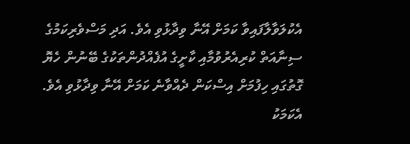އެކުލަވާލާފައިވާ ކަމަށް އޭނާ ވިދާޅުވި އެވެ. އަދި މަސްވެރިކަމުގެ ސިނާއަތް ކުރިއެރުވުމާއި ކާށީގެ އުފެއްދުންތަކުގެ ބޭނުން ހެޔޮ ގޮތުގައި ހިފުމަށް އިސްކަން ދެއްވާނެ ކަމަށް އޭނާ ވިދާޅުވި އެވެ.
އެކަމަކު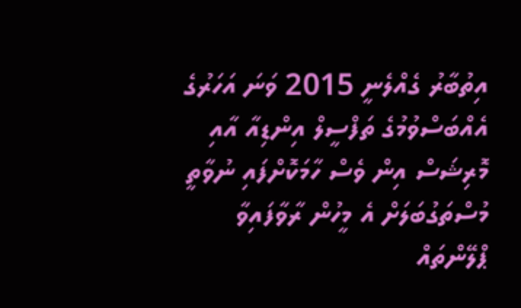އިތުބާރު ގެއްލެނީ 2015 ވަނަ އަހަރުގެ އެއްބަސްވުމުގެ ތަފްސީލް އިންޑިއާ އާއި މޮރިޝަސް އިން ވެސް ހާމަކޮށްފައި ނުވާތީ މުސްތަގުބަލަށް އެ މީހުން ރާވާފައިވާ ޕްލޭންތައް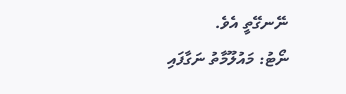ނޭނގޭތީ އެވެ.
ނޯޓު: މައުލޫމާތު ނަގާފައި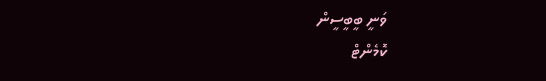ވަނީ ބީބީސީން
ކޮމެންޓް